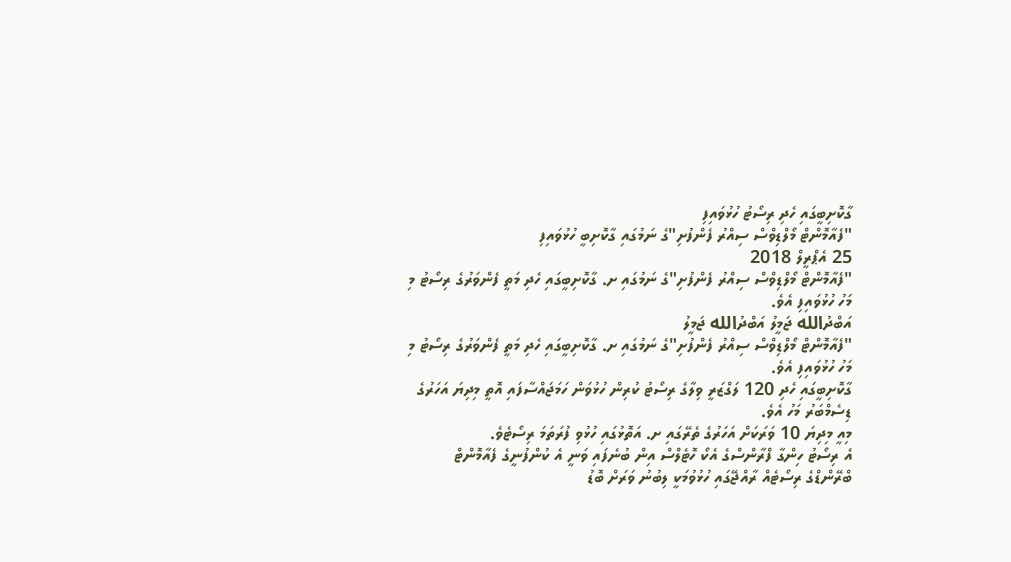ގާކޮށިބީގައި ހެދި ރިސޯޓު ހުޅުވައިފި
"ފެއާމޮންޓް މޯލްޑިވްސް ސިއްރު ފެންފުށި"ގެ ނަމުގައި ގާކޮށިބީ ހުޅުވައިފި
25 އެޕްރީލް 2018
"ފެއާމޮންޓް މޯލްޑިވްސް ސިއްރު ފެންފުށި"ގެ ނަމުގައި ށ. ގާކޮށިބީގައި ހެދި މަތީ ފެންވަރުގެ ރިސޯޓު މި މަހު ހުޅުވައިފި އެވެ.
އަބްދުالله ޖަމީލު އަބްދުالله ޖަމީލު
"ފެއާމޮންޓް މޯލްޑިވްސް ސިއްރު ފެންފުށި"ގެ ނަމުގައި ށ. ގާކޮށިބީގައި ހެދި މަތީ ފެންވަރުގެ ރިސޯޓު މި މަހު ހުޅުވައިފި އެވެ.
ގާކޮށިބީގައި ހެދި 120 ލަގްޒަރީ ވިލާގެ ރިސޯޓު ކުރިން ހުޅުވަން ހަމަޖައްސާފައި އޮތީ މިދިޔަ އަހަރުގެ ޑިސެމްބަރު މަހު އެވެ.
މިއީ މިދިޔަ 10 ވަރަކަށް އަހަރުގެ ތެރޭގައި ށ. އަތޮޅުގައި ހުޅުވި ފުރަތަމަ ރިސޯޓެވެ.
އެ ރިސޯޓު ހިންގާ ފްރާންސްގެ އެކޯ ހޮޓެލްސް އިން ބުނެފައި ވަނީ އެ ކުންފުނީގެ ފެއާމޮންޓް ބްރޭންޑްގެ ރިސޯޓެއް ރާއްޖޭގައި ހުޅުވުމަކީ ލިބުނު ވަރަށް ބޮޑު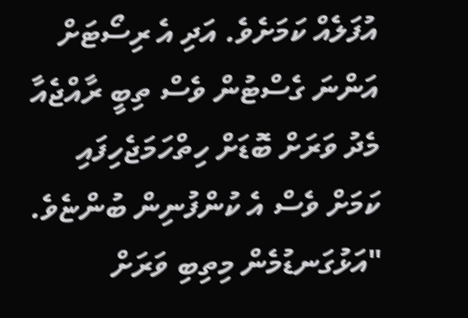އުފަލެއް ކަމަށެވެ. އަދި އެ ރިސޯޓަށް އަންނަ ގެސްޓުން ވެސް ތިބީ ރާއްޖެއާ މެދު ވަރަށް ބޮޑަށް ހިތްހަމަޖެހިފައި ކަމަށް ވެސް އެ ކުންފުނިން ބުންޏެވެ.
"އަޅުގަނޑުމެން މިތިބި ވަރަށް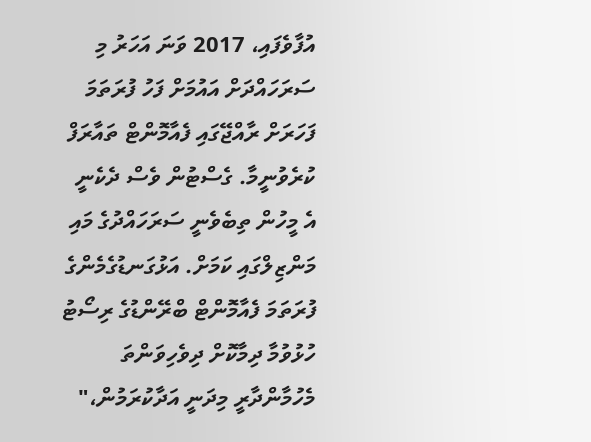އުފާވެފައި، 2017 ވަނަ އަހަރު މި ސަރަހައްދަށް އައުމަށް ފަހު ފުރަތަމަ ފަހަރަށް ރާއްޖޭގައި ފެއާމޮންޓް ތައާރަފް ކުރެވުނީމާ. ގެސްޓުން ވެސް ދެކެނީ އެ މީހުން ތިބެވެނީ ސަރަހައްދުގެ މައި މަންޒިލްގައި ކަމަށް. އަޅުގަނޑުގެމެންގެ ފުރަތަމަ ފެއާމޮންޓް ބްރޭންޑުގެ ރިސޯޓު ހުޅުވުމާ ދިމާކޮށް ދިވެހިވަންތަ މެހުމާންދާރީ މިދަނީ އަދާކުރަމުން،"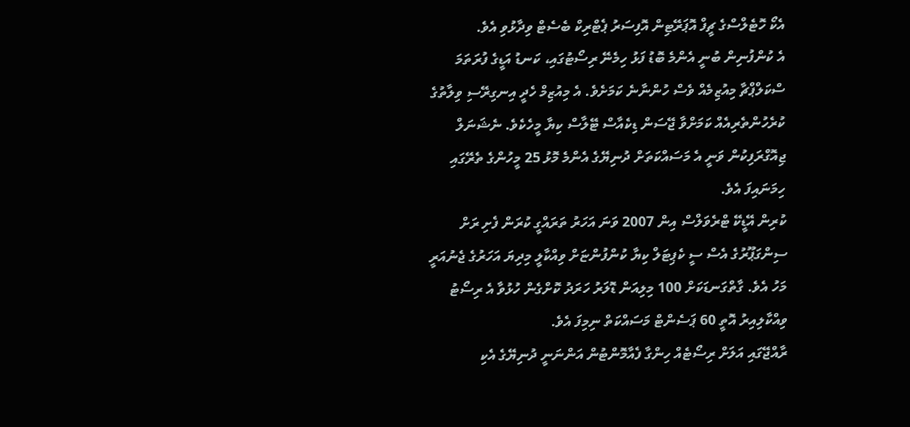އެކޯ ހޮޓެލްސްގެ ޗީފް އޮޕަރޭޓިން އޮފިސަރު ޕެޓްރިކް ބެސެޓް ވިދާޅުވި އެވެ.
އެ ކުންފުނިން ބުނީ އެންމެ ބޮޑު ފަޅު ހިމެނޭ ރިސޯޓުގައި، ކަނޑު އަޑީގެ ފުރަތަމަ ސްކަލްޕްޗާ މިއުޒިމެއް ވެސް ހުންނާނެ ކަމަށެވެ. އެ މިއުޒިމް ހެދީ އިނގިރޭސި ވިލާތުގެ ކުރެހުންތެރިއެއް ކަމަށްވާ ޖޭސަން ޑިކެއާސް ޓޭލާސް ކިޔާ މީހެކެވެ. ނެޝަނަލް ޖިއޮގްރަފިކުން ވަނީ އެ މަސައްކަތަށް ދުނިޔޭގެ އެންމެ މޮޅު 25 މީހުންގެ ތެރޭގައި ހިމަނައިފަ އެވެ.
ކުރިން އޭޑީކޭ ޓްރެވަލްސް އިން 2007 ވަނަ އަހަރު ތަރައްގީ ކުރަން ފެށި ރަށް ސިންގަޕޫރުގެ އެސް ސީ ކެޕިޓަލް ކިޔާ ކުންފުންޏަށް ވިއްކާލީ މިދިޔަ އަހަރުގެ ޖެނުއަރީ މަހު އެވެ. ގާތްގަނޑަކަށް 100 މިލިއަން ޑޮލަރު ހަރަދު ކޮށްގެން ހުޅުވާ އެ ރިސޯޓު ވިއްކާލިއިރު އޮތީ 60 ޕަސެންޓް މަސައްކަތް ނިމިފަ އެވެ.
ރާއްޖޭގައި އަލަށް ރިސޯޓެއް ހިންގާ ފެއާމޮންޓުން އަންނަނީ ދުނިޔޭގެ އެކި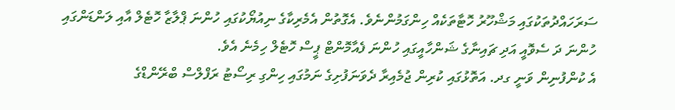ސަރަހައްދުތަކުގައި މަޝްހޫރު ހޮޓާތަކެއް ހިންގަމުންނެވެ. އެގޮތުން އެމެރިކާގެ ނިއުޔޯކުގައި ހުންނަ ޕްލާޒާ ހޮޓެލް އާއި ލަންޑަންގައި ހުންނަ ދަ ސެވޮއީ އަދި ޗައިނާގެ ޝަންހާއީގައި ހުންނަ ފެއާމޮންޓް ޕީސް ހޮޓެލް ހިމެނެ އެވެ.
އެ ކުންފުނިން ވަނީ ގދ. އަތޮޅުގައި ކުރިން ޖުމެއިރާ ދެވަނަފުށިގެ ނަމުގައި ހިންގި ރިސޯޓު ރަފްލްސް ބްރޭންޑްގެ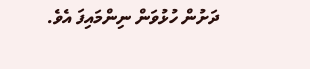ދަށުން ހުޅުވަން ނިންމައިފަ އެވެ.